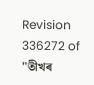Revision 336272 of "তীখৰ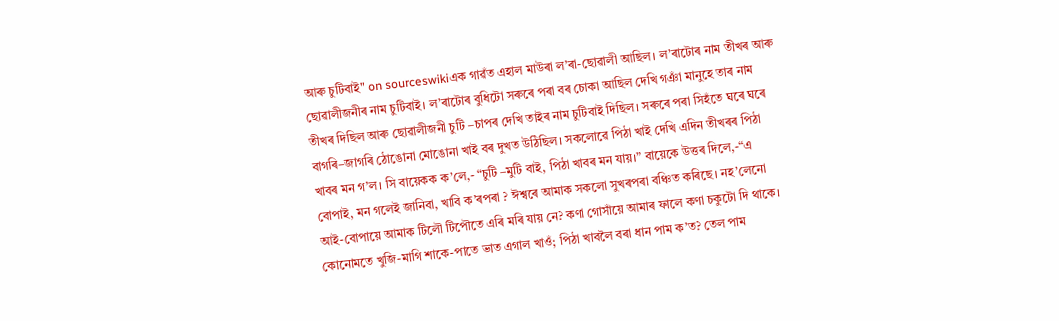আৰু চুটিবাই" on sourceswikiএক গাৱঁত এহাল মাউৰা ল’ৰা-ছোৱালী আছিল। ল’ৰাটোৰ নাম তীখৰ আৰু ছোৱালীজনীৰ নাম চুটিবাই। ল’ৰাটোৰ বুধিটো সৰুৰে পৰা বৰ চোকা আছিল দেখি গঞাঁ মানুহে তাৰ নাম তীখৰ দিছিল আৰু ছোৱালীজনী চুটি –চাপৰ দেখি তাইৰ নাম চুটিবাই দিছিল। সৰুৰে পৰা সিহঁতে ঘৰে ঘৰে বাগৰি–জাগৰি ঠোঙোনা মোঙোনা খাই বৰ দুখত উঠিছিল। সকলোৱে পিঠা খাই দেখি এদিন তীখৰৰ পিঠা খাবৰ মন গ’ল। সি বায়েকক ক’লে,- “চুটি –মুটি বাই, পিঠা খাবৰ মন যায়।” বায়েকে উত্তৰ দিলে,-“এ বোপাই, মন গলেই জানিবা, খাবি ক’ৰপৰা ? ঈশ্বৰে আমাক সকলো সুখৰপৰা বঞ্চিত কৰিছে। নহ’লেনো আই-বোপায়ে আমাক টিলৌ টিপৌতে এৰি মৰি যায় নে? কণা গোসাঁয়ে আমাৰ ফালে কণা চকুটো দি থাকে। কোনোমতে খুজি-মাগি শাকে-পাতে ভাত এগাল খাওঁ; পিঠা খাবলৈ বৰা ধান পাম ক’ত? তেল পাম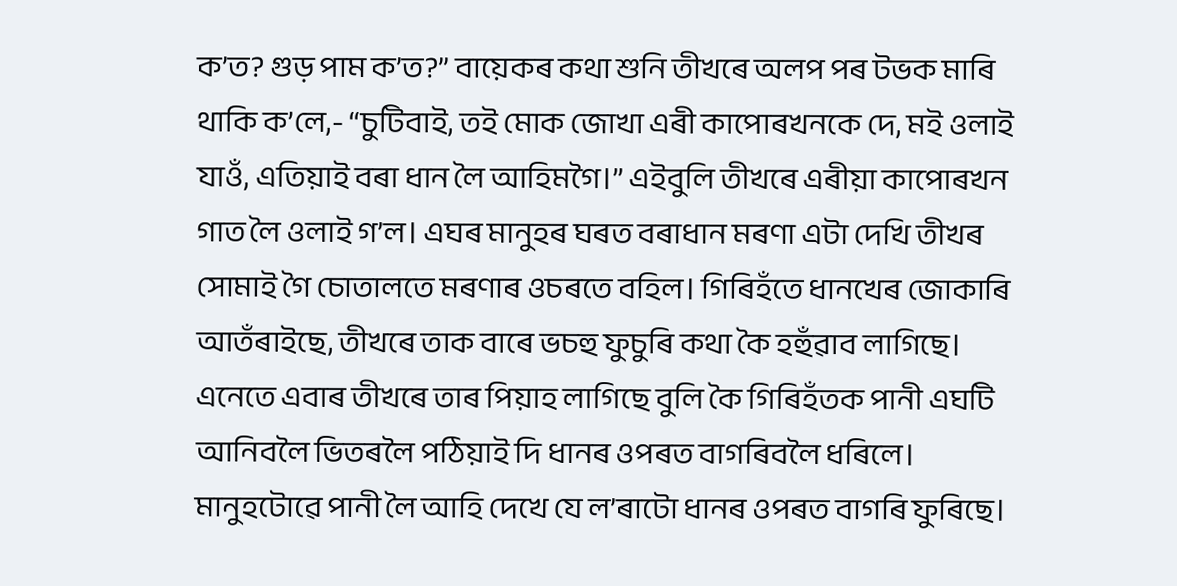ক’ত? গুড় পাম ক’ত?” বায়েকৰ কথা শুনি তীখৰে অলপ পৰ টভক মাৰি থাকি ক’লে,- “চুটিবাই, তই মোক জোখা এৰী কাপোৰখনকে দে, মই ওলাই যাওঁ, এতিয়াই বৰা ধান লৈ আহিমগৈ।” এইবুলি তীখৰে এৰীয়া কাপোৰখন গাত লৈ ওলাই গ’ল। এঘৰ মানুহৰ ঘৰত বৰাধান মৰণা এটা দেখি তীখৰ সোমাই গৈ চোতালতে মৰণাৰ ওচৰতে বহিল। গিৰিহঁতে ধানখেৰ জোকাৰি আতঁৰাইছে, তীখৰে তাক বাৰে ভচহু ফুচুৰি কথা কৈ হহুঁৱাব লাগিছে। এনেতে এবাৰ তীখৰে তাৰ পিয়াহ লাগিছে বুলি কৈ গিৰিহঁতক পানী এঘটি আনিবলৈ ভিতৰলৈ পঠিয়াই দি ধানৰ ওপৰত বাগৰিবলৈ ধৰিলে। মানুহটোৱে পানী লৈ আহি দেখে যে ল’ৰাটো ধানৰ ওপৰত বাগৰি ফুৰিছে।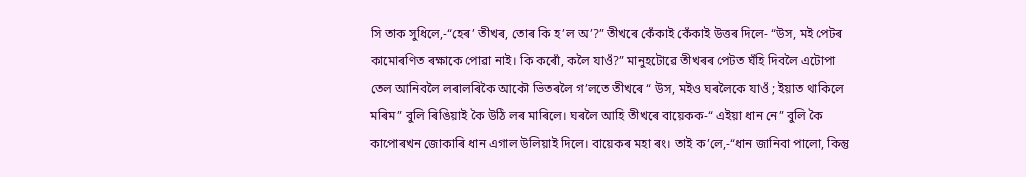সি তাক সুধিলে,-“হেৰ’ তীখৰ, তোৰ কি হ’ল অ’?” তীখৰে কেঁকাই কেঁকাই উত্তৰ দিলে- “উস, মই পেটৰ কামোৰণিত ৰক্ষাকে পোৱা নাই। কি কৰোঁ, কলৈ যাওঁ?” মানুহটোৱে তীখৰৰ পেটত ঘঁহি দিবলৈ এটোপা তেল আনিবলৈ লৰালৰিকৈ আকৌ ভিতৰলৈ গ’লতে তীখৰে “ উস, মইও ঘৰলৈকে যাওঁ ; ইয়াত থাকিলে মৰিম” বুলি ৰিঙিয়াই কৈ উঠি লৰ মাৰিলে। ঘৰলৈ আহি তীখৰে বায়েকক-“ এইয়া ধান নে” বুলি কৈ কাপোৰখন জোকাৰি ধান এগাল উলিয়াই দিলে। বায়েকৰ মহা ৰং। তাই ক’লে,-“ধান জানিবা পালো, কিন্তু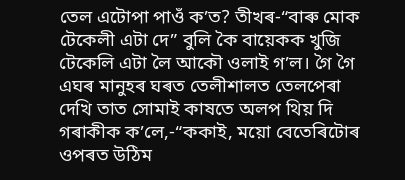তেল এটোপা পাওঁ ক’ত? তীখৰ-“বাৰু মোক টেকেলী এটা দে” বুলি কৈ বায়েকক খুজি টেকেলি এটা লৈ আকৌ ওলাই গ’ল। গৈ গৈ এঘৰ মানুহৰ ঘৰত তেলীশালত তেলপেৰা দেখি তাত সোমাই কাষতে অলপ থিয় দি গৰাকীক ক’লে,-“ককাই, ময়ো বেতেৰিটোৰ ওপৰত উঠিম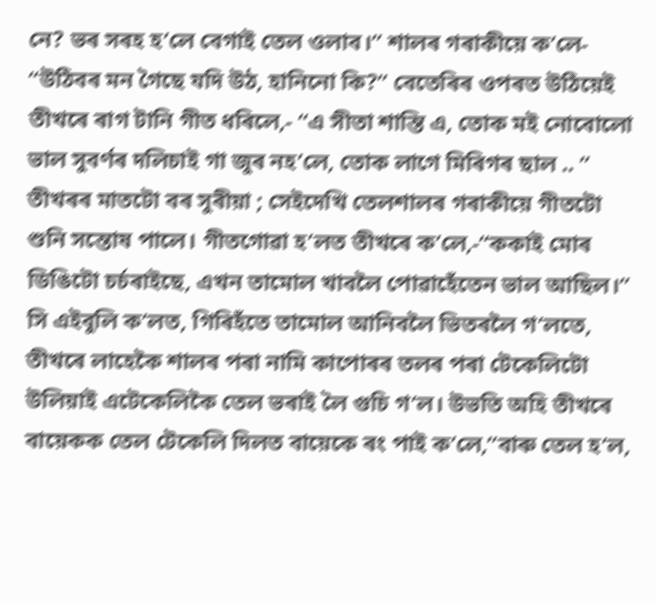নে? ভৰ সৰহ হ’লে বেগাই তেল ওলাব।” শালৰ গৰাকীয়ে ক’লে- “উঠিবৰ মন গৈছে যদি উঠ, হানিনো কি?” বেতেৰিৰ ওপৰত উঠিয়েই তীখৰে ৰাগ টানি গীত ধৰিলে,- “এ সীতা শান্তি এ, তোক মই নোবোলো ভাল সুবৰ্ণৰ দলিচাই গা জুৰ নহ’লে, তোক লাগে মিৰিগৰ ছাল .. ” তীখৰৰ মাতটো বৰ সুৰীয়া ; সেইদেখি তেলশালৰ গৰাকীয়ে গীতটো শুনি সন্তোষ পালে। গীতগোৱা হ’লত তীখৰে ক’লে,-“ককাই মোৰ ডিঙিটো চৰ্চৰাইছে, এখন তামোল খাবলৈ পোৱাহেঁতেন ভাল আছিল।” সি এইবুলি ক’লত, গিৰিহঁতে তামোল আনিবলৈ ভিতৰলৈ গ’লতে, তীখৰে লাহেকৈ শালৰ পৰা নামি কাপোৰৰ তলৰ পৰা টেকেলিটো উলিয়াই এটেকেলিকৈ তেল ভৰাই লৈ গুচি গ’ল। উভতি অহি তীখৰে বায়েকক তেল টেকেলি দিলত বায়েকে ৰং পাই ক’লে,”বাৰু তেল হ’ল,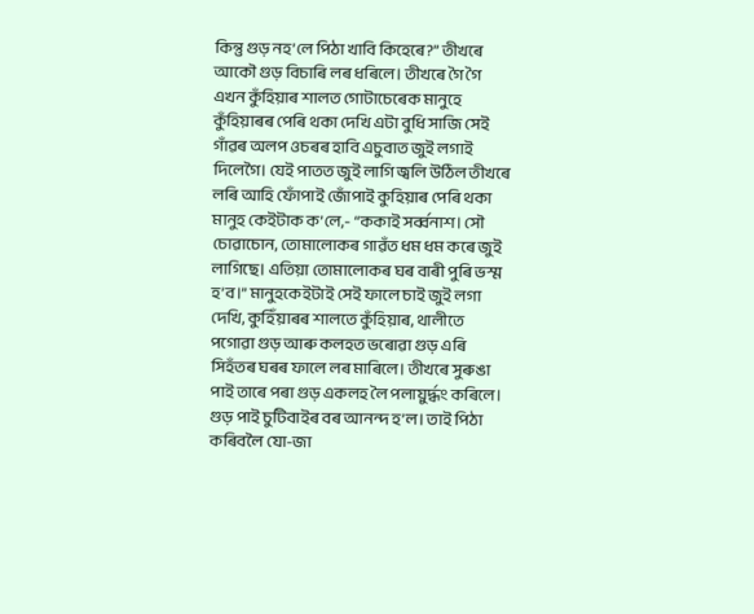কিন্তু গুড় নহ’লে পিঠা খাবি কিহেৰে?” তীখৰে আকৌ গুড় বিচাৰি লৰ ধৰিলে। তীখৰে গৈ গৈ এখন কুঁহিয়াৰ শালত গোটাচেৰেক মানুহে কুঁহিয়াৰৰ পেৰি থকা দেখি এটা বুধি সাজি সেই গাঁৱৰ অলপ ওচৰৰ হাবি এচুবাত জুই লগাই দিলেগৈ। যেই পাতত জুই লাগি জ্বলি উঠিল তীখৰে লৰি আহি ফোঁপাই জোঁপাই কুহিয়াৰ পেৰি থকা মানুহ কেইটাক ক’লে,- “ককাই সৰ্ব্বনাশ। সৌ চোৱাচোন, তোমালোকৰ গাৱঁত ধম ধম কৰে জুই লাগিছে। এতিয়া তোমালোকৰ ঘৰ বাৰী পুৰি ভস্ম হ’ব।” মানুহকেইটাই সেই ফালে চাই জুই লগা দেখি, কুহিঁয়াৰৰ শালতে কুঁহিয়াৰ, থালীতে পগোৱা গুড় আৰু কলহত ভৰোৱা গুড় এৰি সিহঁতৰ ঘৰৰ ফালে লৰ মাৰিলে। তীখৰে সুৰুঙা পাই তাৰে পৰা গুড় একলহ লৈ পলায়ুৰ্দ্ধং কৰিলে। গুড় পাই চুটিবাইৰ বৰ আনন্দ হ’ল। তাই পিঠা কৰিবলৈ যো-জা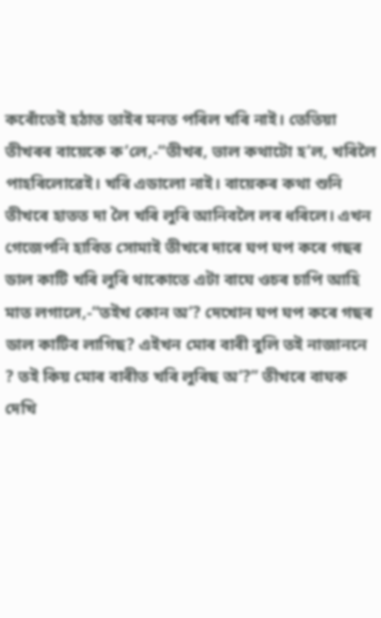কৰোঁতেই হঠাত তাইৰ মনত পৰিল খৰি নাই। তেতিয়া তীখৰৰ বায়েকে ক’লে,-“তীখৰ, ভাল কথাটো হ’ল, খৰিলৈ পাহৰিলোৱেই। খৰি এডালো নাই। বায়েকৰ কথা শুনি তীখৰে হাতত দা লৈ খৰি লুৰি আনিবলৈ লৰ ধৰিলে। এখন গেজেপনি হাবিত সোমাই তীখৰে দাৰে ঘপ ঘপ কৰে গছৰ ডাল কাটি খৰি লুৰি থাকোতে এটা বাঘে ওচৰ চাপি আহি মাত লগালে,-“তইখ কোন অ’? দেখোন ঘপ ঘপ কৰে গছৰ ডাল কাটিব লাগিছ? এইখন মোৰ বাৰী বুলি তই নাজাননে ? তই কিয় মোৰ বাৰীত খৰি লুৰিছ অ’?” তীখৰে বাঘক দেখি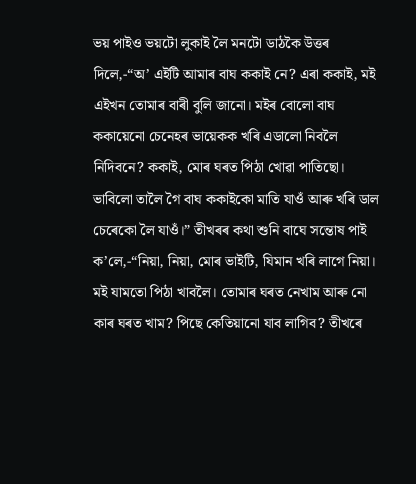ভয় পাইও ভয়টো লুকাই লৈ মনটো ডাঠকৈ উত্তৰ দিলে,-“অ’ এইটি আমাৰ বাঘ ককাই নে? এৰা ককাই, মই এইখন তোমাৰ বাৰী বুলি জানো। মইৰ বোলো বাঘ ককায়েনো চেনেহৰ ভায়েকক খৰি এডালো নিবলৈ নিদিবনে? ককাই, মোৰ ঘৰত পিঠা খোৱা পাতিছো। ভাবিলো তালৈ গৈ বাঘ ককাইকো মাতি যাওঁ আৰু খৰি ডাল চেৰেকো লৈ যাওঁ।” তীখৰৰ কথা শুনি বাঘে সন্তোষ পাই ক’লে,-“নিয়া, নিয়া, মোৰ ভাইটি, যিমান খৰি লাগে নিয়া। মই যামতো পিঠা খাবলৈ। তোমাৰ ঘৰত নেখাম আৰু নো কাৰ ঘৰত খাম? পিছে কেতিয়ানো যাব লাগিব? তীখৰে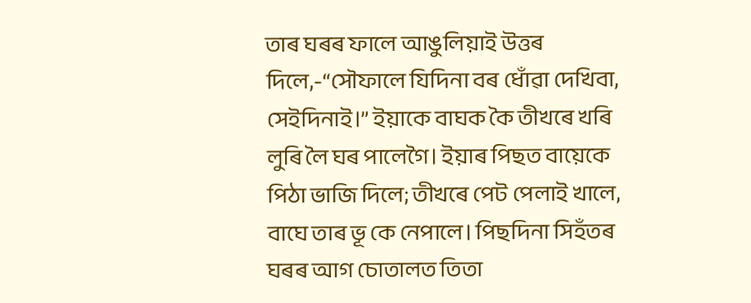তাৰ ঘৰৰ ফালে আঙুলিয়াই উত্তৰ দিলে,-“সৌফালে যিদিনা বৰ ধোঁৱা দেখিবা, সেইদিনাই।” ইয়াকে বাঘক কৈ তীখৰে খৰি লুৰি লৈ ঘৰ পালেগৈ। ইয়াৰ পিছত বায়েকে পিঠা ভাজি দিলে; তীখৰে পেট পেলাই খালে, বাঘে তাৰ ভূ কে নেপালে। পিছদিনা সিহঁতৰ ঘৰৰ আগ চোতালত তিতা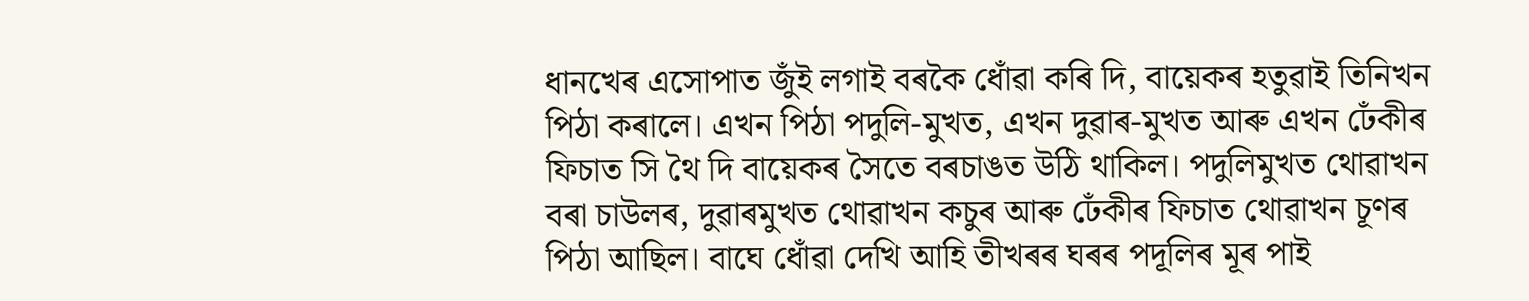ধানখেৰ এসোপাত জুঁই লগাই বৰকৈ ধোঁৱা কৰি দি, বায়েকৰ হতুৱাই তিনিখন পিঠা কৰালে। এখন পিঠা পদুলি-মুখত, এখন দুৱাৰ-মুখত আৰু এখন ঢেঁকীৰ ফিচাত সি থৈ দি বায়েকৰ সৈতে বৰচাঙত উঠি থাকিল। পদুলিমুখত থোৱাখন বৰা চাউলৰ, দুৱাৰমুখত থোৱাখন কচুৰ আৰু ঢেঁকীৰ ফিচাত থোৱাখন চূণৰ পিঠা আছিল। বাঘে ধোঁৱা দেখি আহি তীখৰৰ ঘৰৰ পদূলিৰ মূৰ পাই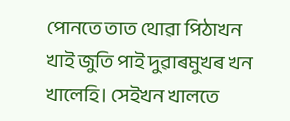পোনতে তাত থোৱা পিঠাখন খাই জুতি পাই দুৱাৰমুখৰ খন খালেহি। সেইখন খালতে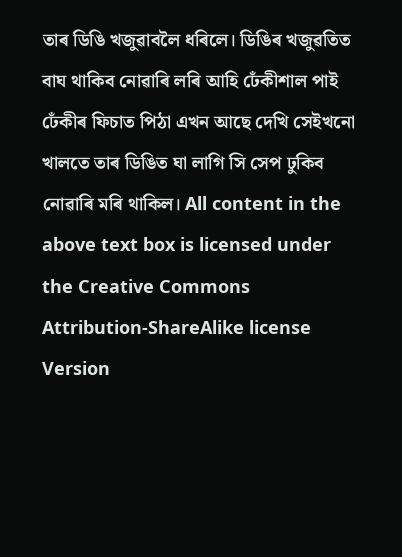তাৰ ডিঙি খজুৱাবলৈ ধৰিলে। ডিঙিৰ খজুৱতিত বাঘ থাকিব নোৱাৰি লৰি আহি ঢেঁকীশাল পাই ঢেঁকীৰ ফিচাত পিঠা এখন আছে দেখি সেইখনো খালতে তাৰ ডিঙিত ঘা লাগি সি সেপ ঢুকিব নোৱাৰি মৰি থাকিল। All content in the above text box is licensed under the Creative Commons Attribution-ShareAlike license Version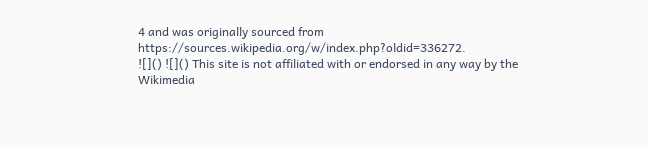4 and was originally sourced from https://sources.wikipedia.org/w/index.php?oldid=336272.
![]() ![]() This site is not affiliated with or endorsed in any way by the Wikimedia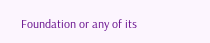Foundation or any of its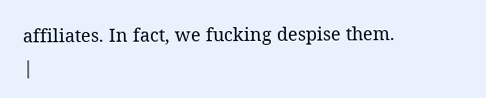affiliates. In fact, we fucking despise them.
|